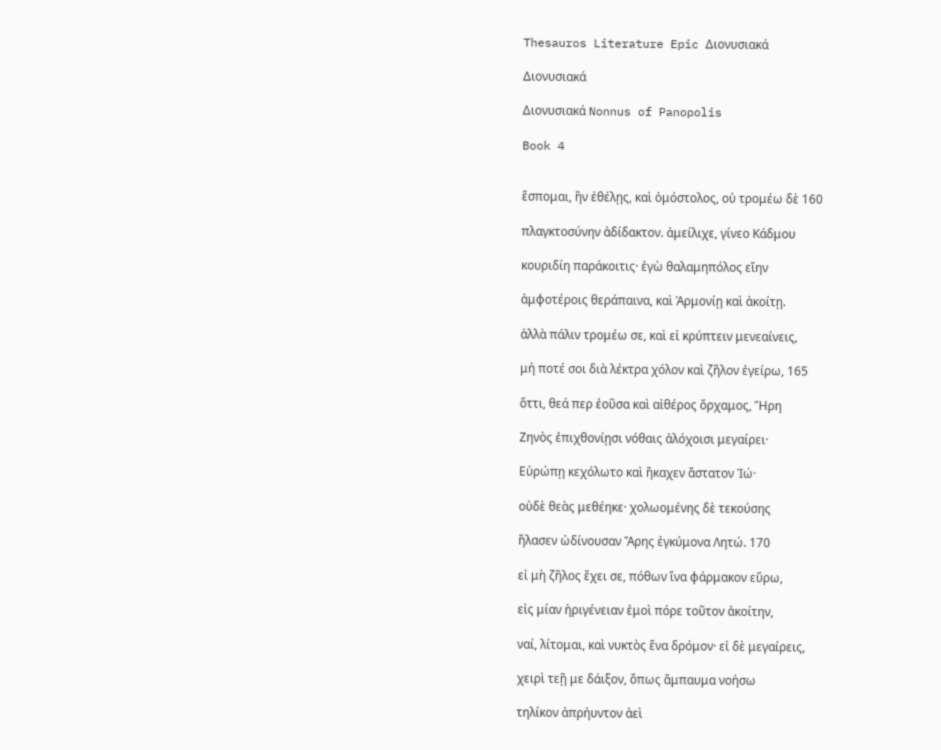Thesauros Literature Epic Διονυσιακά

Διονυσιακά

Διονυσιακά Nonnus of Panopolis

Book 4


ἕσπομαι, ἢν ἐθέλῃς, καὶ ὁμόστολος, οὐ τρομέω δὲ 160

πλαγκτοσύνην ἀδίδακτον. ἀμείλιχε, γίνεο Κάδμου

κουριδίη παράκοιτις· ἐγὼ θαλαμηπόλος εἴην

ἀμφοτέροις θεράπαινα, καὶ Ἁρμονίῃ καὶ ἀκοίτῃ.

ἀλλὰ πάλιν τρομέω σε, καὶ εἰ κρύπτειν μενεαίνεις,

μή ποτέ σοι διὰ λέκτρα χόλον καὶ ζῆλον ἐγείρω, 165

ὅττι, θεά περ ἐοῦσα καὶ αἰθέρος ὄρχαμος, Ἥρη

Ζηνὸς ἐπιχθονίῃσι νόθαις ἀλόχοισι μεγαίρει·

Εὐρώπῃ κεχόλωτο καὶ ἤκαχεν ἄστατον Ἰώ·

οὐδὲ θεὰς μεθέηκε· χολωομένης δὲ τεκούσης

ἤλασεν ὠδίνουσαν Ἄρης ἐγκύμονα Λητώ. 170

εἰ μὴ ζῆλος ἔχει σε, πόθων ἵνα φάρμακον εὕρω,

εἰς μίαν ἠριγένειαν ἐμοὶ πόρε τοῦτον ἀκοίτην,

ναί, λίτομαι, καὶ νυκτὸς ἕνα δρόμον· εἰ δὲ μεγαίρεις,

χειρὶ τεῇ με δάιξον, ὅπως ἄμπαυμα νοήσω

τηλίκον ἀπρήυντον ἀεὶ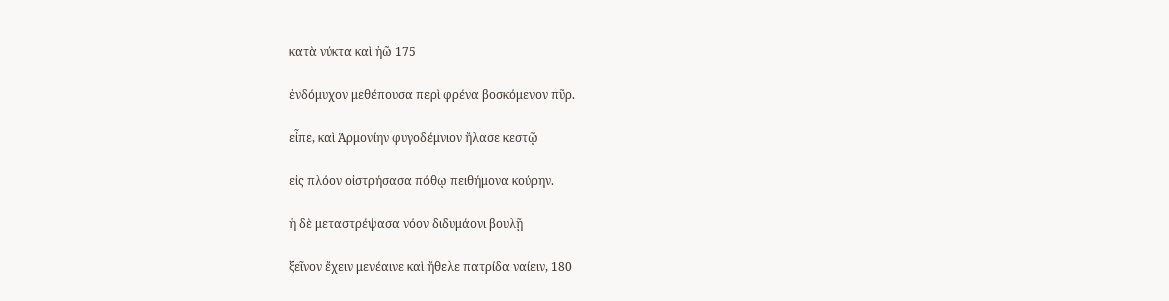κατὰ νύκτα καὶ ἠῶ 175

ἐνδόμυχον μεθέπουσα περὶ φρένα βοσκόμενον πῦρ.

εἶπε, καὶ Ἁρμονίην φυγοδέμνιον ἤλασε κεστῷ

εἰς πλόον οἰστρήσασα πόθῳ πειθήμονα κούρην.

ἡ δὲ μεταστρέψασα νόον διδυμάονι βουλῇ

ξεῖνον ἔχειν μενέαινε καὶ ἤθελε πατρίδα ναίειν, 180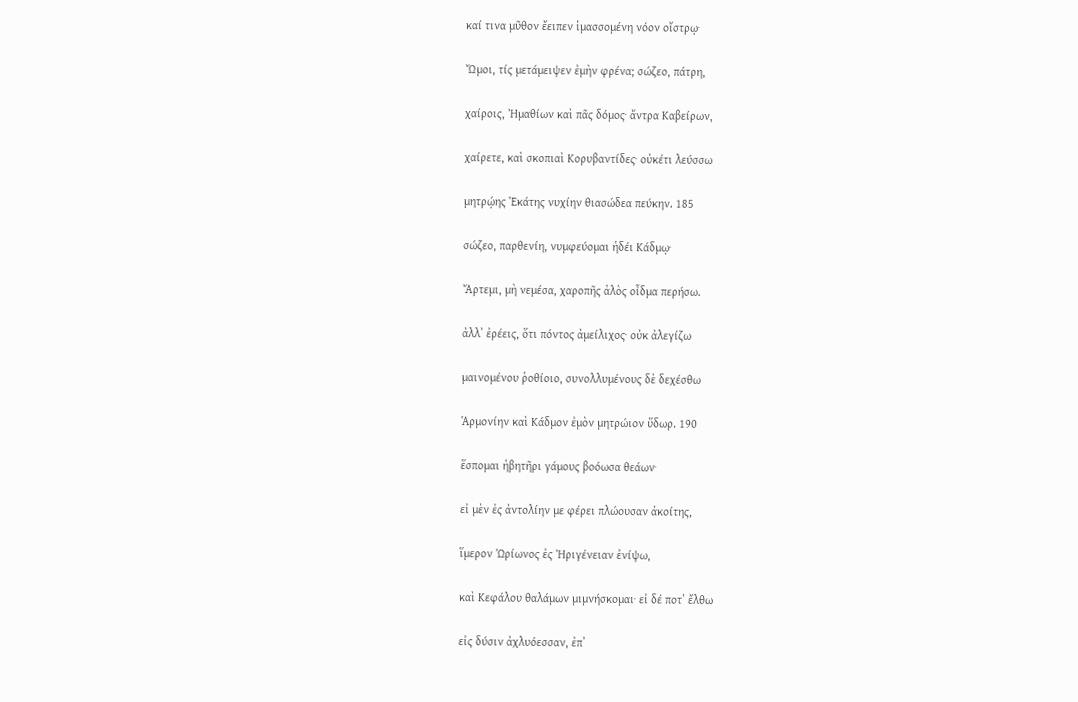καί τινα μῦθον ἔειπεν ἱμασσομένη νόον οἴστρῳ·

Ὤμοι, τίς μετάμειψεν ἐμὴν φρένα; σώζεο, πάτρη,

χαίροις, Ἠμαθίων καὶ πᾶς δόμος· ἄντρα Καβείρων,

χαίρετε, καὶ σκοπιαὶ Κορυβαντίδες· οὐκέτι λεύσσω

μητρῴης Ἑκάτης νυχίην θιασώδεα πεύκην. 185

σώζεο, παρθενίη, νυμφεύομαι ἡδέι Κάδμῳ·

Ἄρτεμι, μὴ νεμέσα, χαροπῆς ἁλὸς οἶδμα περήσω.

ἀλλʼ ἐρέεις, ὅτι πόντος ἀμείλιχος· οὐκ ἀλεγίζω

μαινομένου ῥοθίοιο, συνολλυμένους δὲ δεχέσθω

Ἁρμονίην καὶ Κάδμον ἐμὸν μητρώιον ὕδωρ. 190

ἕσπομαι ἡβητῆρι γάμους βοόωσα θεάων·

εἰ μὲν ἐς ἀντολίην με φέρει πλώουσαν ἀκοίτης,

ἵμερον Ὠρίωνος ἐς Ἠριγένειαν ἐνίψω,

καὶ Κεφάλου θαλάμων μιμνήσκομαι· εἰ δέ ποτʼ ἔλθω

εἰς δύσιν ἀχλυόεσσαν, ἐπʼ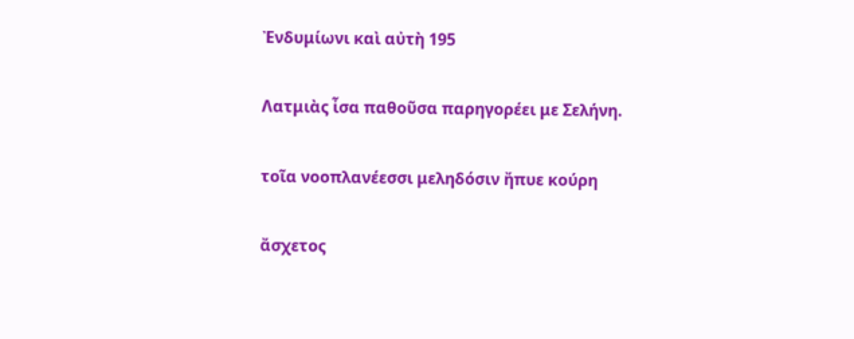Ἐνδυμίωνι καὶ αὐτὴ 195

Λατμιὰς ἶσα παθοῦσα παρηγορέει με Σελήνη.

τοῖα νοοπλανέεσσι μεληδόσιν ἤπυε κούρη

ἄσχετος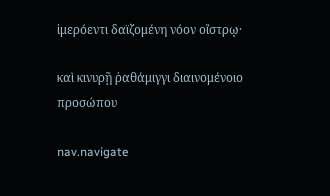ἱμερόεντι δαϊζομένη νόον οἴστρῳ·

καὶ κινυρῇ ῥαθάμιγγι διαινομένοιο προσώπου

nav.navigate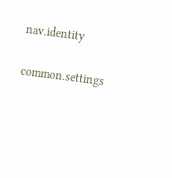nav.identity

common.settings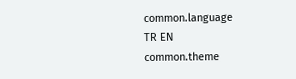common.language
TR EN
common.theme